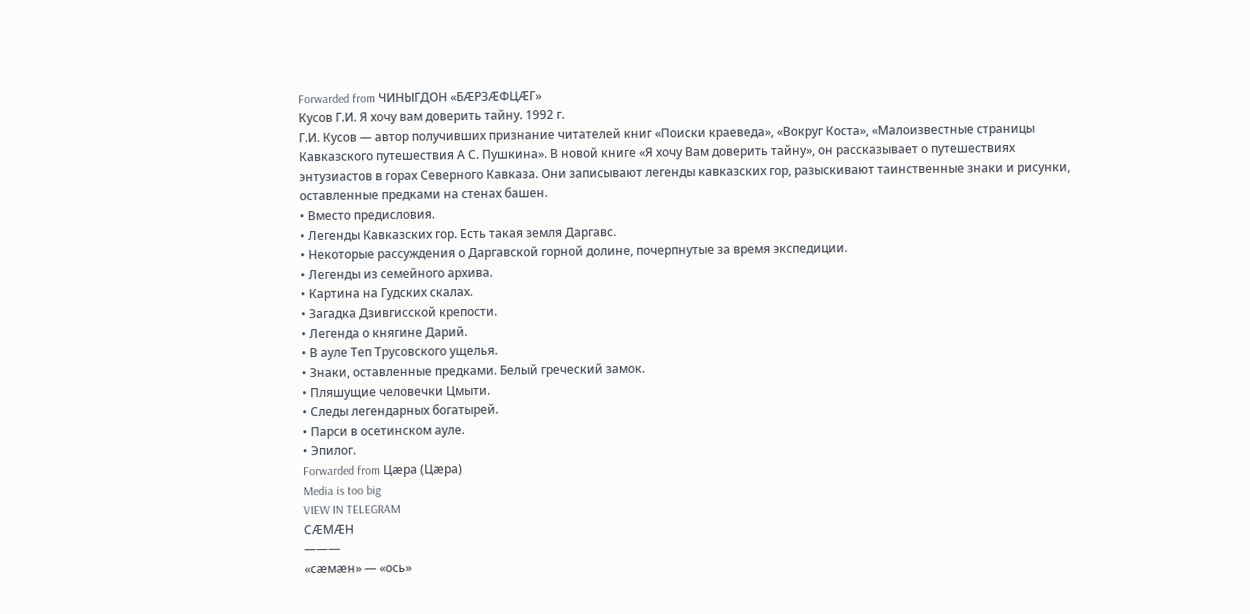Forwarded from ЧИНЫГДОН «БÆРЗÆФЦÆГ»
Кусов Г.И. Я хочу вам доверить тайну. 1992 г.
Г.И. Кусов — автор получивших признание читателей книг «Поиски краеведа», «Вокруг Коста», «Малоизвестные страницы Кавказского путешествия А С. Пушкина». В новой книге «Я хочу Вам доверить тайну», он рассказывает о путешествиях энтузиастов в горах Северного Кавказа. Они записывают легенды кавказских гор, разыскивают таинственные знаки и рисунки, оставленные предками на стенах башен.
• Вместо предисловия.
• Легенды Кавказских гор. Есть такая земля Даргавс.
• Некоторые рассуждения о Даргавской горной долине, почерпнутые за время экспедиции.
• Легенды из семейного архива.
• Картина на Гудских скалах.
• Загадка Дзивгисской крепости.
• Легенда о княгине Дарий.
• В ауле Теп Трусовского ущелья.
• Знаки, оставленные предками. Белый греческий замок.
• Пляшущие человечки Цмыти.
• Следы легендарных богатырей.
• Парси в осетинском ауле.
• Эпилог.
Forwarded from Цӕра (Цæра)
Media is too big
VIEW IN TELEGRAM
СÆМÆН
———
«сæмæн» — «ось»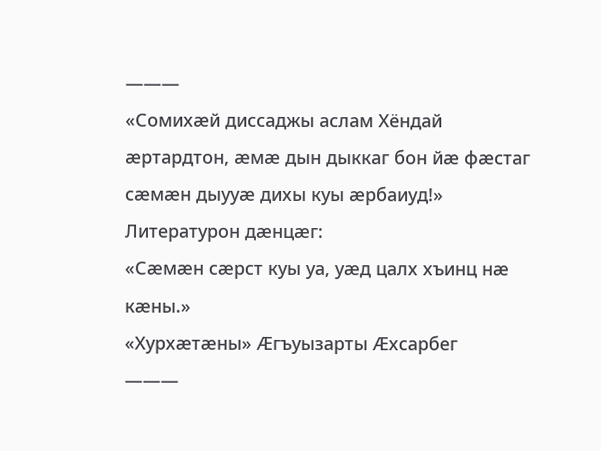———
«Сомихæй диссаджы аслам Хёндай æртардтон, æмæ дын дыккаг бон йæ фæстаг сæмæн дыууæ дихы куы æрбаиуд!»
Литературон дæнцæг:
«Сӕмӕн сӕрст куы уа, уӕд цалх хъинц нӕ кӕны.»
«Хурхӕтӕны» Ӕгъуызарты Ӕхсарбег
———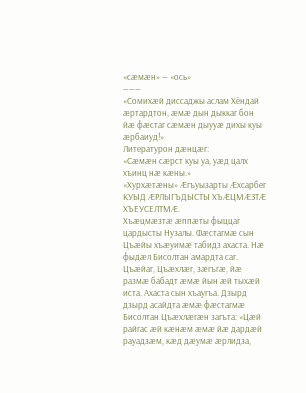«сæмæн» — «ось»
———
«Сомихæй диссаджы аслам Хёндай æртардтон, æмæ дын дыккаг бон йæ фæстаг сæмæн дыууæ дихы куы æрбаиуд!»
Литературон дæнцæг:
«Сӕмӕн сӕрст куы уа, уӕд цалх хъинц нӕ кӕны.»
«Хурхӕтӕны» Ӕгъуызарты Ӕхсарбег
КУЫД ӔРЛЫГЪДЫСТЫ ХЪӔЦМӔЗТӔ ХЪЕУСЕЛТМӔ.
Хъӕцмӕзтӕ ӕппӕты фыццаг цардысты Нузалы. Фӕстагмӕ сын Цъӕйы хъӕуимӕ табидз ахаста. Нӕ фыдӕл Бисолтан амардта саг. Цъӕйаг, Цъӕхлӕг, зӕгъгӕ, йӕ размӕ бабадт ӕмӕ йын ӕй тыхӕй иста. Ахаста сын хъаугъа. Дзырд дзырд асайдта ӕмӕ фӕстагмӕ Бисолтан Цъӕхлӕгӕн загъта: «Цӕй райгас ӕй кӕнӕм ӕмӕ йӕ дардӕй рауадзӕм, кӕд дӕумӕ ӕрлидза,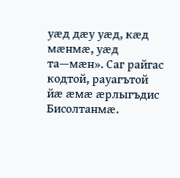уӕд дӕу уӕд, кӕд мӕнмӕ, уӕд та—мӕн». Саг райгас кодтой, рауагътой йӕ ӕмӕ ӕрлыгъдис Бисолтанмӕ.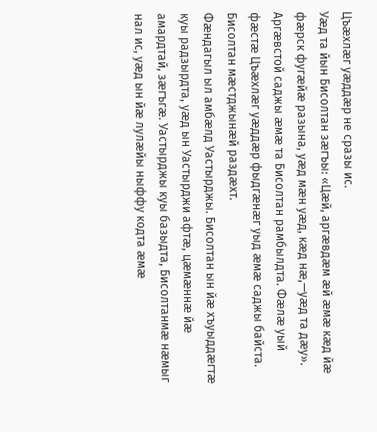Цъӕхлӕг уӕддӕр не сразы ис.
Уӕд та йын Бисолтан зӕгъы: «Цӕй, аргӕвдӕм ӕй ӕмӕ кӕд йӕ фӕрск фугӕйӕ разына, уӕд мӕн уӕд, кӕд нӕ,—уӕд та дӕу». Аргӕвстой саджы ӕмӕ та Бисолтан рамбылдта. Фӕлӕ уый фӕстӕ Цъӕхлӕг уӕддӕр фыдгӕнӕг уыд ӕмӕ саджы байста. Бисолтан мӕстджынӕй раздӕхт.
Фӕндагыл ыл амбӕлд Уастырджы. Бисолтан ын йӕ хъуыддӕгтӕ куы радзырдта, уӕд ын Уастырджи афтӕ, цӕмӕннӕ йӕ амардтай, зӕгъгӕ. Уастырджы куы базыдта, Бисолтанмӕ нӕмыг нал ис, уӕд ын йӕ лулӕйы ныффу кодта ӕмӕ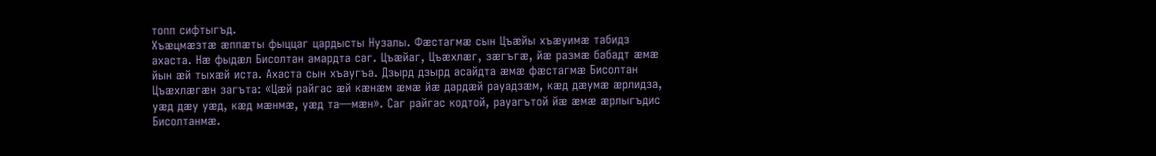топп сифтыгъд.
Хъӕцмӕзтӕ ӕппӕты фыццаг цардысты Нузалы. Фӕстагмӕ сын Цъӕйы хъӕуимӕ табидз ахаста. Нӕ фыдӕл Бисолтан амардта саг. Цъӕйаг, Цъӕхлӕг, зӕгъгӕ, йӕ размӕ бабадт ӕмӕ йын ӕй тыхӕй иста. Ахаста сын хъаугъа. Дзырд дзырд асайдта ӕмӕ фӕстагмӕ Бисолтан Цъӕхлӕгӕн загъта: «Цӕй райгас ӕй кӕнӕм ӕмӕ йӕ дардӕй рауадзӕм, кӕд дӕумӕ ӕрлидза, уӕд дӕу уӕд, кӕд мӕнмӕ, уӕд та—мӕн». Саг райгас кодтой, рауагътой йӕ ӕмӕ ӕрлыгъдис Бисолтанмӕ.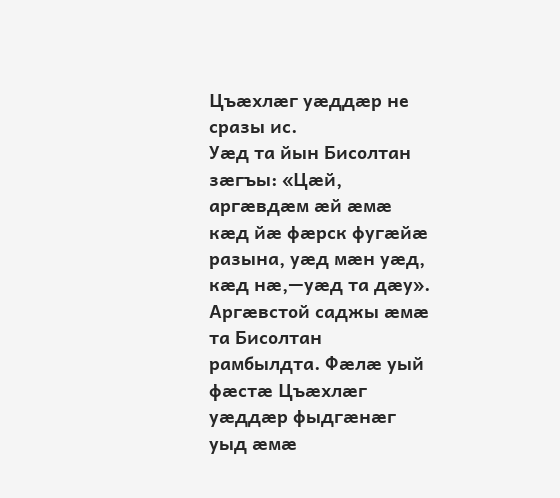Цъӕхлӕг уӕддӕр не сразы ис.
Уӕд та йын Бисолтан зӕгъы: «Цӕй, аргӕвдӕм ӕй ӕмӕ кӕд йӕ фӕрск фугӕйӕ разына, уӕд мӕн уӕд, кӕд нӕ,—уӕд та дӕу». Аргӕвстой саджы ӕмӕ та Бисолтан рамбылдта. Фӕлӕ уый фӕстӕ Цъӕхлӕг уӕддӕр фыдгӕнӕг уыд ӕмӕ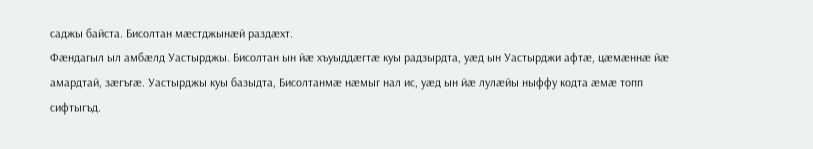саджы байста. Бисолтан мӕстджынӕй раздӕхт.
Фӕндагыл ыл амбӕлд Уастырджы. Бисолтан ын йӕ хъуыддӕгтӕ куы радзырдта, уӕд ын Уастырджи афтӕ, цӕмӕннӕ йӕ амардтай, зӕгъгӕ. Уастырджы куы базыдта, Бисолтанмӕ нӕмыг нал ис, уӕд ын йӕ лулӕйы ныффу кодта ӕмӕ топп сифтыгъд.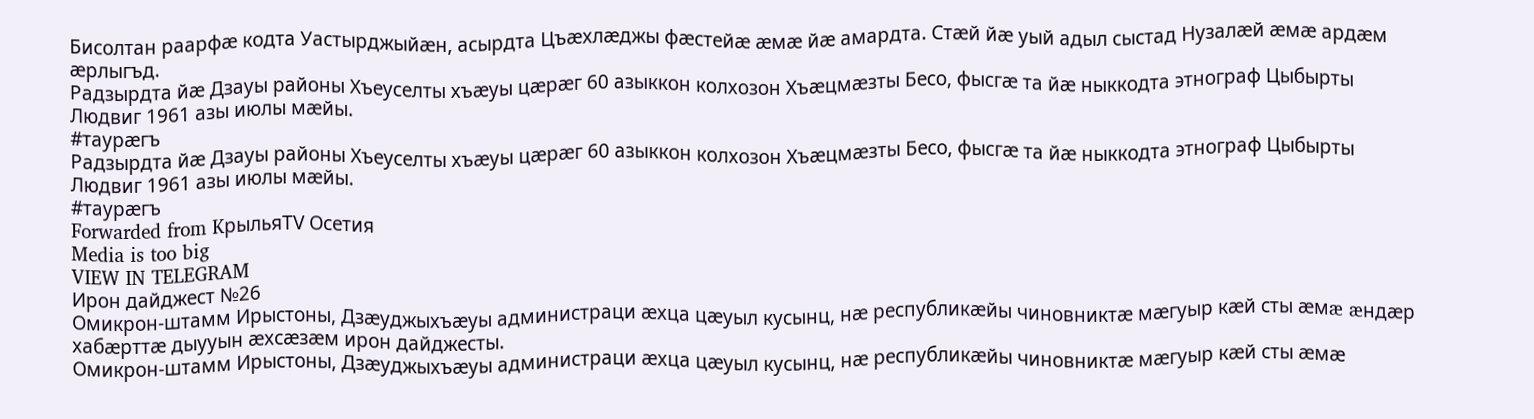Бисолтан раарфӕ кодта Уастырджыйӕн, асырдта Цъӕхлӕджы фӕстейӕ ӕмӕ йӕ амардта. Стӕй йӕ уый адыл сыстад Нузалӕй ӕмӕ ардӕм ӕрлыгъд.
Радзырдта йӕ Дзауы районы Хъеуселты хъӕуы цӕрӕг 60 азыккон колхозон Хъӕцмӕзты Бесо, фысгӕ та йӕ ныккодта этнограф Цыбырты Людвиг 1961 азы июлы мӕйы.
#таурӕгъ
Радзырдта йӕ Дзауы районы Хъеуселты хъӕуы цӕрӕг 60 азыккон колхозон Хъӕцмӕзты Бесо, фысгӕ та йӕ ныккодта этнограф Цыбырты Людвиг 1961 азы июлы мӕйы.
#таурӕгъ
Forwarded from KрыльяTV Осетия
Media is too big
VIEW IN TELEGRAM
Ирон дайджест №26
Омикрон-штамм Ирыстоны, Дзæуджыхъæуы администраци æхца цæуыл кусынц, нæ республикæйы чиновниктæ мæгуыр кæй сты æмæ æндæр хабæрттæ дыууын æхсæзæм ирон дайджесты.
Омикрон-штамм Ирыстоны, Дзæуджыхъæуы администраци æхца цæуыл кусынц, нæ республикæйы чиновниктæ мæгуыр кæй сты æмæ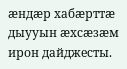æндæр хабæрттæ дыууын æхсæзæм ирон дайджесты.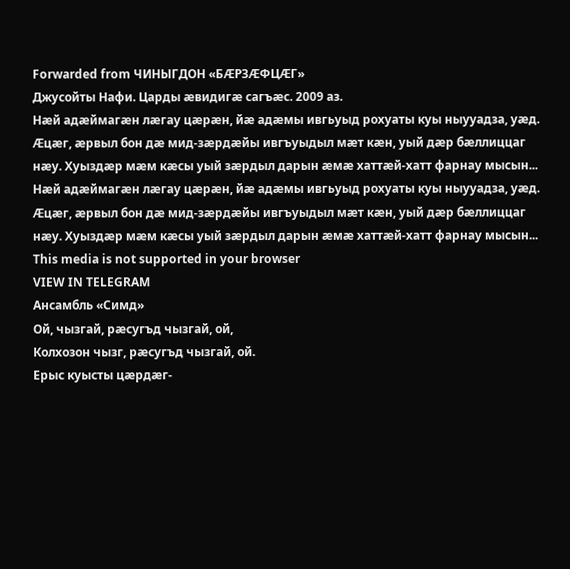Forwarded from ЧИНЫГДОН «БÆРЗÆФЦÆГ»
Джусойты Нафи. Царды æвидигæ сагъæс. 2009 аз.
Нæй адæймагæн лæгау цæрæн, йæ адæмы ивгьуыд рохуаты куы ныууадза, уæд. Æцæг, æрвыл бон дæ мид-зæрдæйы ивгъуыдыл мæт кæн, уый дæр бæллиццаг нæу. Хуыздæр мæм кæсы уый зæрдыл дарын æмæ хаттæй-хатт фарнау мысын...
Нæй адæймагæн лæгау цæрæн, йæ адæмы ивгьуыд рохуаты куы ныууадза, уæд. Æцæг, æрвыл бон дæ мид-зæрдæйы ивгъуыдыл мæт кæн, уый дæр бæллиццаг нæу. Хуыздæр мæм кæсы уый зæрдыл дарын æмæ хаттæй-хатт фарнау мысын...
This media is not supported in your browser
VIEW IN TELEGRAM
Ансамбль «Симд»
Ой, чызгай, рæсугъд чызгай, ой,
Колхозон чызг, рæсугъд чызгай, ой.
Ерыс куысты цæрдæг-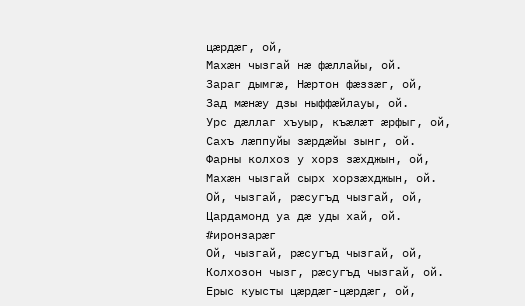цæрдæг, ой,
Махæн чызгай нæ фæллайы, ой.
Зараг дымгæ, Нæртон фæззæг, ой,
Зад мæнæу дзы ныффæйлауы, ой.
Урс дæллаг хъуыр, къæлæт æрфыг, ой,
Сахъ лæппуйы зæрдæйы зынг, ой.
Фарны колхоз у хорз зæхджын, ой,
Махæн чызгай сырх хорзæхджын, ой.
Ой, чызгай, рæсугъд чызгай, ой,
Цардамонд уа дæ уды хай, ой.
#иронзарӕг
Ой, чызгай, рæсугъд чызгай, ой,
Колхозон чызг, рæсугъд чызгай, ой.
Ерыс куысты цæрдæг-цæрдæг, ой,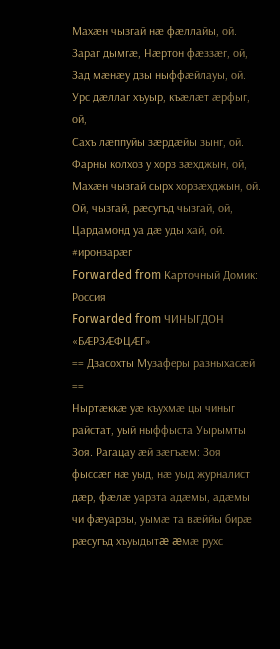Махæн чызгай нæ фæллайы, ой.
Зараг дымгæ, Нæртон фæззæг, ой,
Зад мæнæу дзы ныффæйлауы, ой.
Урс дæллаг хъуыр, къæлæт æрфыг, ой,
Сахъ лæппуйы зæрдæйы зынг, ой.
Фарны колхоз у хорз зæхджын, ой,
Махæн чызгай сырх хорзæхджын, ой.
Ой, чызгай, рæсугъд чызгай, ой,
Цардамонд уа дæ уды хай, ой.
#иронзарӕг
Forwarded from Карточный Домик: Россия
Forwarded from ЧИНЫГДОН «БÆРЗÆФЦÆГ»
== Дзасохты Музаферы разныхасæй ==
Ныртæккæ уæ къухмæ цы чиныг райстат, уый ныффыста Уырымты Зоя. Рагацау æй зæгъæм: Зоя фыссæг нæ уыд, нæ уыд журналист дæр, фæлæ уарзта адæмы, адæмы чи фæуарзы, уымæ та вæййы бирæ рæсугъд хъуыдытæ æмæ рухс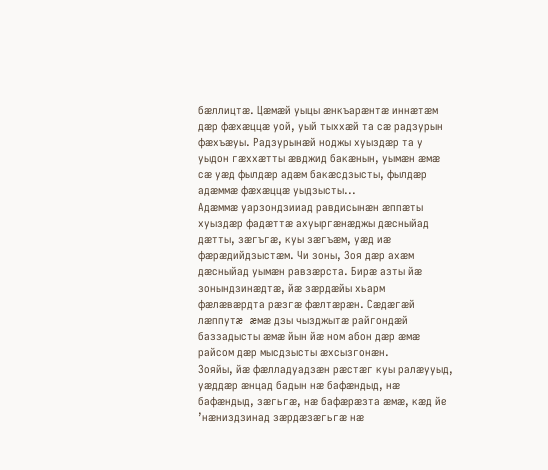бæллицтæ. Цæмæй уыцы æнкъарæнтæ иннæтæм дæр фæхæццæ уой, уый тыххæй та сæ радзурын фæхъæуы. Радзурынæй ноджы хуыздæр та у уыдон гæххæтты æвджид бакæнын, уымæн æмæ сæ уæд фылдæр адæм бакæсдзысты, фылдæр адæммæ фæхæццæ уыдзысты...
Адæммæ уарзондзииад равдисынæн æппæты хуыздæр фадæттæ ахуыргæнæджы дæсныйад дæтты, зæгъгæ, куы зæгъæм, уæд иæ фæрæдийдзыстæм. Чи зоны, Зоя дæр ахæм дæсныйад уымæн равзæрста. Бирæ азты йæ зонындзинæдтæ, йæ зæрдæйы хьарм фæлæвæрдта рæзгæ фæлтæрæн. Сæдæгæй лæппутæ æмæ дзы чызджытæ райгондæй баззадысты æмæ йын йæ ном абон дæр æмæ райсом дæр мысдзысты æхсызгонæн.
Зояйы, йæ фæлладуадзæн рæстæг куы ралæууыд, уæддæр æнцад бадын нæ бафæндыд, нæ бафæндыд, зæгьгæ, нæ бафæрæзта æмæ, кæд йе ’нæниздзинад зæрдæзæгьгæ нæ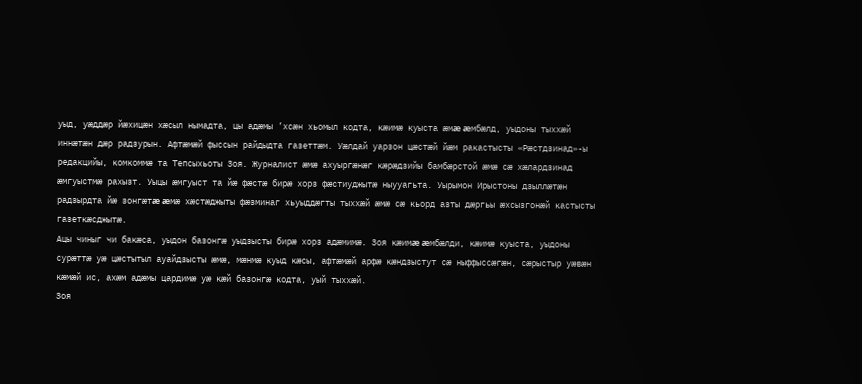уыд, уæддæр йæхицæн хæсыл нымадта, цы адæмы ’хсæн хьомыл кодта, кæимæ куыста æмæ æмбæлд, уыдоны тыххæй иннæтæн дæр радзурын. Афтæмæй фыссын райдыдта газеттæм. Уæлдай уарзон цæстæй йæм ракастысты «Рæстдзинад»-ы редакцийы, комкоммæ та Тепсыхьоты Зоя. Журналист æмæ ахуыргæнæг кæрæдзийы бамбæрстой æмæ сæ хæлардзинад æмгуыстмæ рахызт. Уыцы æмгуыст та йæ фæстæ бирæ хорз фæстиуджытæ ныууагьта. Уырымон Ирыстоны дзыллæтæн радзырдта йæ зонгæтæ æмæ хæстæджыты фæзминаг хьуыддæгты тыххæй æмæ сæ кьорд азты дæргьы æхсызгонæй кастысты газеткæсджытæ.
Ацы чиныг чи бакæса, уыдон базонгæ уыдзысты бирæ хорз адæмимæ. Зоя кæимæ æмбæлди, кæимæ куыста, уыдоны сурæттæ уæ цæстытыл ауайдзысты æмæ, мæнмæ куыд кæсы, афтæмæй арфæ кæндзыстут сæ ныффыссæгæн, сæрыстыр уæвæн кæмæй ис, ахæм адæмы цардимæ уæ кæй базонгæ кодта, уый тыххæй.
Зоя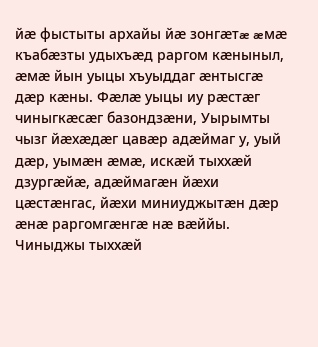йæ фыстыты архайы йæ зонгæтæ æмæ къабæзты удыхъæд раргом кæныныл, æмæ йын уыцы хъуыддаг æнтысгæ дæр кæны. Фæлæ уыцы иу рæстæг чиныгкæсæг базондзæни, Уырымты чызг йæхæдæг цавæр адæймаг у, уый дæр, уымæн æмæ, искæй тыххæй дзургæйæ, адæймагæн йæхи цæстæнгас, йæхи миниуджытæн дæр æнæ раргомгæнгæ нæ вæййы.
Чиныджы тыххæй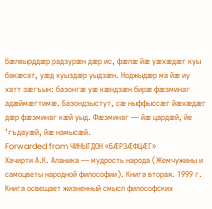бæлвырддæр радзурæн дæр ис, фæлæ йæ уæхæдæг куы бакæсат, уæд хуыздæр уыдзæн. Ноджыдæр ма йæ иу хатт зæгъын: базонгæ уæ кæндзæн бирæ фæзминаг адæймæгтимæ. Базондзыстут, сæ ныффыссæг йæхæдæг дæр фæзминаг кæй уыд. Фæзминаг — йæ цардæй, йе ’гъдауæй, йæ намысæй.
Forwarded from ЧИНЫГДОН «БÆРЗÆФЦÆГ»
Хачирти А.К. Аланика — мудрость народа (Жемчужины и самоцветы народной философии). Книга вторая. 1999 г.
Книга освещает жизненный смысл философских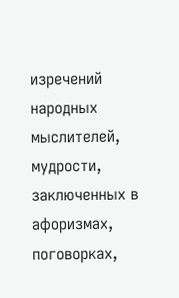изречений народных мыслителей, мудрости, заключенных в афоризмах, поговорках,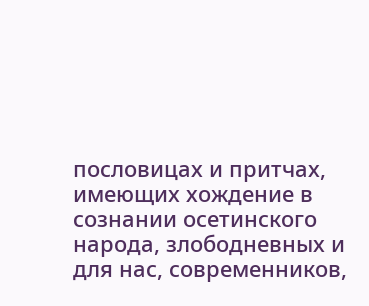пословицах и притчах, имеющих хождение в сознании осетинского народа, злободневных и для нас, современников,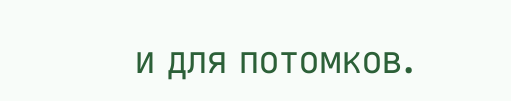и для потомков.